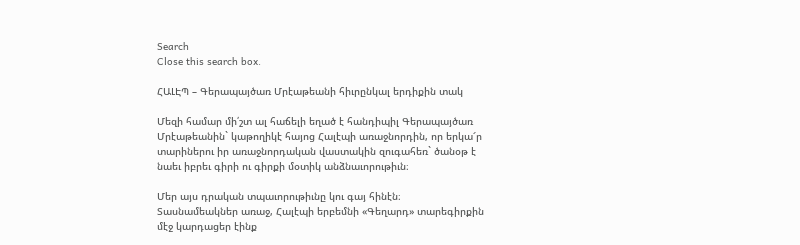Search
Close this search box.

ՀԱԼԷՊ – Գերապայծառ Մրէաթեանի հիւրընկալ երդիքին տակ

Մեզի համար մի՛շտ ալ հաճելի եղած է հանդիպիլ Գերապայծառ Մրէաթեանին` կաթողիկէ հայոց Հալէպի առաջնորդին, որ երկա՜ր տարիներու իր առաջնորդական վաստակին զուգահեռ` ծանօթ է նաեւ իբրեւ գիրի ու գիրքի մօտիկ անձնաւորութիւն։

Մեր այս դրական տպաւորութիւնը կու գայ հինէն։ Տասնամեակներ առաջ, Հալէպի երբեմնի «Գեղարդ» տարեգիրքին մէջ կարդացեր էինք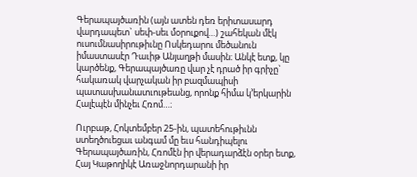Գերապայծառին (այն ատեն դեռ երիտասարդ վարդապետ` սեփ-սեւ մօրուքով…) շահեկան մէկ ուսումնասիրութիւնը Ոսկեդարու մեծանուն իմաստասէր Դաւիթ Անյաղթի մասին։ Անկէ ետք, կը կարծենք, Գերապայծառը վար չէ դրած իր գրիչը` հակառակ վարչական իր բազմապիսի պատասխանատւութեանց, որոնք հիմա կ՚երկարին Հալէպէն մինչեւ Հռոմ…։

Ուրբաթ, Հոկտեմբեր 25-ին, պատեհութիւնն ստեղծուեցաւ անգամ մը եւս հանդիպելու Գերապայծառին, Հռոմէն իր վերադարձէն օրեր ետք, Հայ Կաթողիկէ Առաջնորդարանի իր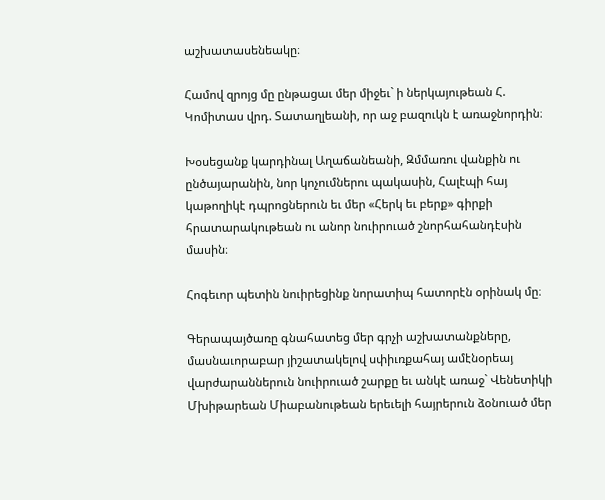աշխատասենեակը։

Համով զրոյց մը ընթացաւ մեր միջեւ` ի ներկայութեան Հ. Կոմիտաս վրդ. Տատաղլեանի, որ աջ բազուկն է առաջնորդին։

Խօսեցանք կարդինալ Աղաճանեանի, Զմմառու վանքին ու ընծայարանին, նոր կոչումներու պակասին, Հալէպի հայ կաթողիկէ դպրոցներուն եւ մեր «Հերկ եւ բերք» գիրքի հրատարակութեան ու անոր նուիրուած շնորհահանդէսին մասին։

Հոգեւոր պետին նուիրեցինք նորատիպ հատորէն օրինակ մը։

Գերապայծառը գնահատեց մեր գրչի աշխատանքները, մասնաւորաբար յիշատակելով սփիւռքահայ ամէնօրեայ վարժարաններուն նուիրուած շարքը եւ անկէ առաջ` Վենետիկի Մխիթարեան Միաբանութեան երեւելի հայրերուն ձօնուած մեր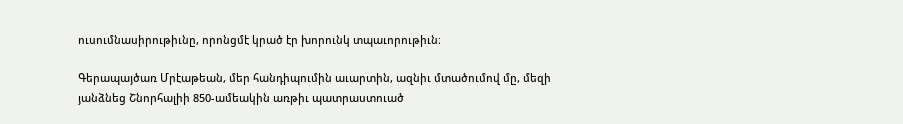ուսումնասիրութիւնը, որոնցմէ կրած էր խորունկ տպաւորութիւն։

Գերապայծառ Մրէաթեան, մեր հանդիպումին աւարտին, ազնիւ մտածումով մը, մեզի յանձնեց Շնորհալիի 850-ամեակին առթիւ պատրաստուած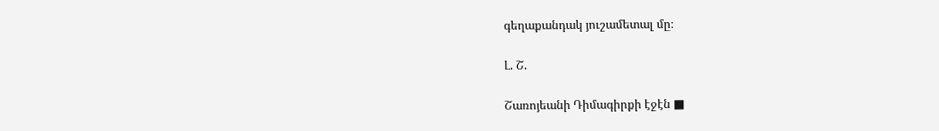գեղաքանդակ յուշամետալ մը։

Լ. Շ.

Շառոյեանի Դիմագիրքի էջէն ■